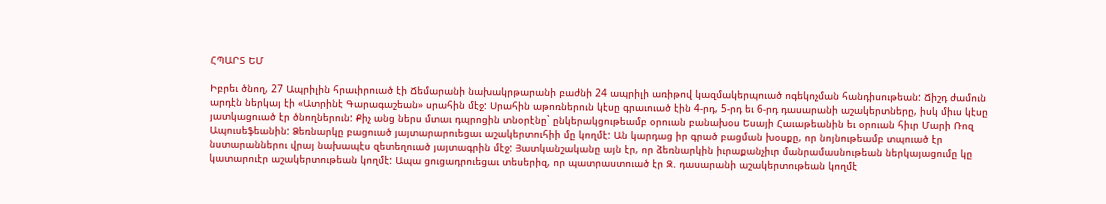ՀՊԱՐՏ ԵՄ

Իբրեւ ծնող, 27 Ապրիլին հրաւիրուած էի Ճեմարանի նախակրթարանի բաժնի 24 ապրիլի առիթով կազմակերպուած ոգեկոչման հանդիսութեան: Ճիշդ ժամուն արդէն ներկայ էի «Ատրինէ Գարագաշեան» սրահին մէջ: Սրահին աթոռներուն կէսը գրաւուած էին 4-րդ, 5-րդ եւ 6-րդ դասարանի աշակերտները, իսկ միւս կէսը յատկացուած էր ծնողներուն: Քիչ անց ներս մտաւ դպրոցին տնօրէնը` ընկերակցութեամբ օրուան բանախօս Եսայի Հաւաթեանին եւ օրուան հիւր Մարի Ռոզ Ապուսեֆեանին: Ձեռնարկը բացուած յայտարարուեցաւ աշակերտուհիի մը կողմէ: Ան կարդաց իր գրած բացման խօսքը, որ նոյնութեամբ տպուած էր նստարաններու վրայ նախապէս զետեղուած յայտագրին մէջ: Յատկանշականը այն էր, որ ձեռնարկին իւրաքանչիւր մանրամասնութեան ներկայացումը կը կատարուէր աշակերտութեան կողմէ: Ապա ցուցադրուեցաւ տեսերիզ, որ պատրաստուած էր Զ. դասարանի աշակերտութեան կողմէ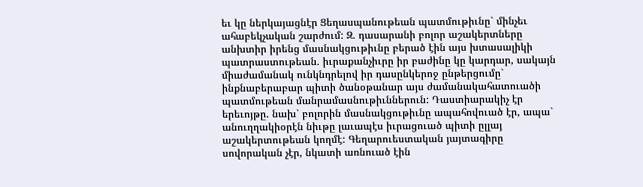եւ կը ներկայացնէր Ցեղասպանութեան պատմութիւնը` մինչեւ ահաբեկչական շարժում: Զ. դասարանի բոլոր աշակերտները անխտիր իրենց մասնակցութիւնը բերած էին այս խտասալիկի պատրաստութեան. իւրաքանչիւրը իր բաժինը կը կարդար, սակայն միաժամանակ ունկնդրելով իր դասընկերոջ ընթերցումը` ինքնաբերաբար պիտի ծանօթանար այս ժամանակահատուածի պատմութեան մանրամասնութիւններուն: Դաստիարակիչ էր երեւոյթը. նախ` բոլորին մասնակցութիւնը ապահովուած էր, ապա` անուղղակիօրէն նիւթը լաւապէս իւրացուած պիտի ըլլայ աշակերտութեան կողմէ: Գեղարուեստական յայտագիրը սովորական չէր, նկատի առնուած էին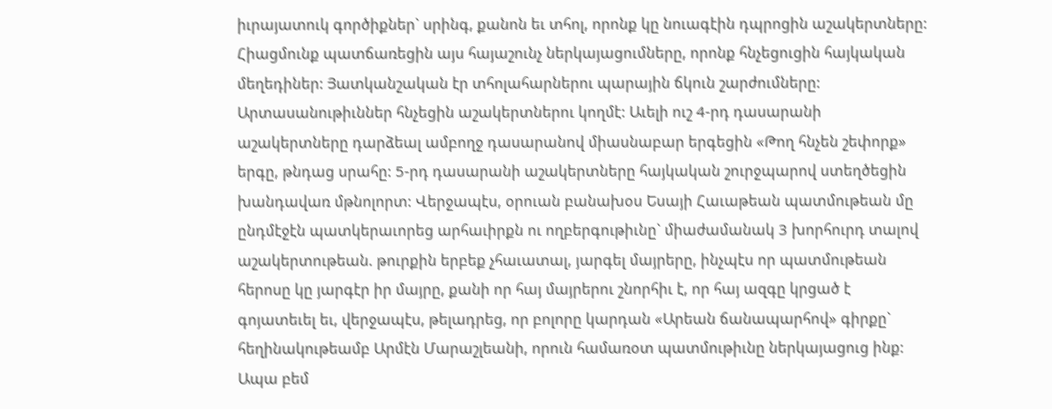իւրայատուկ գործիքներ` սրինգ, քանոն եւ տհոլ, որոնք կը նուագէին դպրոցին աշակերտները: Հիացմունք պատճառեցին այս հայաշունչ ներկայացումները, որոնք հնչեցուցին հայկական մեղեդիներ: Յատկանշական էր տհոլահարներու պարային ճկուն շարժումները: Արտասանութիւններ հնչեցին աշակերտներու կողմէ: Աւելի ուշ 4-րդ դասարանի աշակերտները դարձեալ ամբողջ դասարանով միասնաբար երգեցին «Թող հնչեն շեփորք» երգը, թնդաց սրահը: 5-րդ դասարանի աշակերտները հայկական շուրջպարով ստեղծեցին խանդավառ մթնոլորտ: Վերջապէս, օրուան բանախօս Եսայի Հաւաթեան պատմութեան մը ընդմէջէն պատկերաւորեց արհաւիրքն ու ողբերգութիւնը` միաժամանակ 3 խորհուրդ տալով աշակերտութեան. թուրքին երբեք չհաւատալ, յարգել մայրերը, ինչպէս որ պատմութեան հերոսը կը յարգէր իր մայրը, քանի որ հայ մայրերու շնորհիւ է, որ հայ ազգը կրցած է գոյատեւել եւ, վերջապէս, թելադրեց, որ բոլորը կարդան «Արեան ճանապարհով» գիրքը` հեղինակութեամբ Արմէն Մարաշլեանի, որուն համառօտ պատմութիւնը ներկայացուց ինք: Ապա բեմ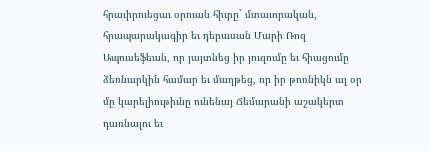հրաւիրուեցաւ օրուան հիւրը` մտաւորական, հրապարակագիր եւ դերասան Մարի Ռոզ Ապուսեֆեան, որ յայտնեց իր յուզումը եւ հիացումը ձեռնարկին համար եւ մաղթեց, որ իր թոռնիկն ալ օր մը կարելիութիւնը ունենայ Ճեմարանի աշակերտ դառնալու եւ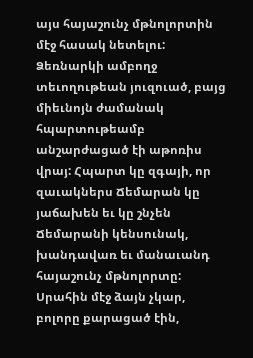այս հայաշունչ մթնոլորտին մէջ հասակ նետելու: Ձեռնարկի ամբողջ տեւողութեան յուզուած, բայց միեւնոյն ժամանակ հպարտութեամբ անշարժացած էի աթոռիս վրայ: Հպարտ կը զգայի, որ զաւակներս Ճեմարան կը յաճախեն եւ կը շնչեն Ճեմարանի կենսունակ, խանդավառ եւ մանաւանդ հայաշունչ մթնոլորտը: Սրահին մէջ ձայն չկար, բոլորը քարացած էին,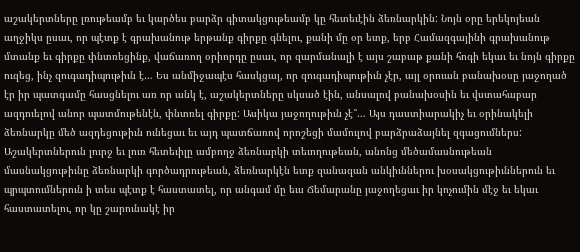աշակերտները լռութեամբ եւ կարծես բարձր գիտակցութեամբ կը հետեւէին ձեռնարկին: Նոյն օրը երեկոյեան աղջիկս ըսաւ, որ պէտք է գրախանութ երթանք գիրքը գնելու, քանի մը օր ետք, երբ Համազգայինի գրախանութ մտանք եւ գիրքը փնտռեցինք, վաճառող օրիորդը ըսաւ, որ զարմանալի է այս շաբաթ քանի հոգի եկաւ եւ նոյն գիրքը ուզեց, ինչ զուգադիպութիւն է… Ես անմիջապէս հասկցայ, որ զուգադիպութիւն չէր, այլ օրուան բանախօսը յաջողած էր իր պատգամը հասցնելու առ որ անկ է, աշակերտները սկսած էին, անսալով բանախօսին եւ վստահաբար ազդուելով անոր պատմութենէն, փնտռել գիրքը: Ասիկա յաջողութիւն չէ՞… Այս դաստիարակիչ եւ օրինակելի ձեռնարկը մեծ ազդեցութիւն ունեցաւ եւ այդ պատճառով որոշեցի մամուլով բարձրաձայնել զգացումներս: Աշակերտներուն լուրջ եւ լուռ հետեւիլը ամբողջ ձեռնարկի տեւողութեան, անոնց մեծամասնութեան մասնակցութիւնը ձեռնարկի գործադրութեան, ձեռնարկէն ետք զանազան անկիւններու խօսակցութիւններուն եւ պրպտումներուն ի տես պէտք է հաստատել, որ անգամ մը եւս Ճեմարանը յաջողեցաւ իր կոչումին մէջ եւ եկաւ հաստատելու, որ կը շարունակէ իր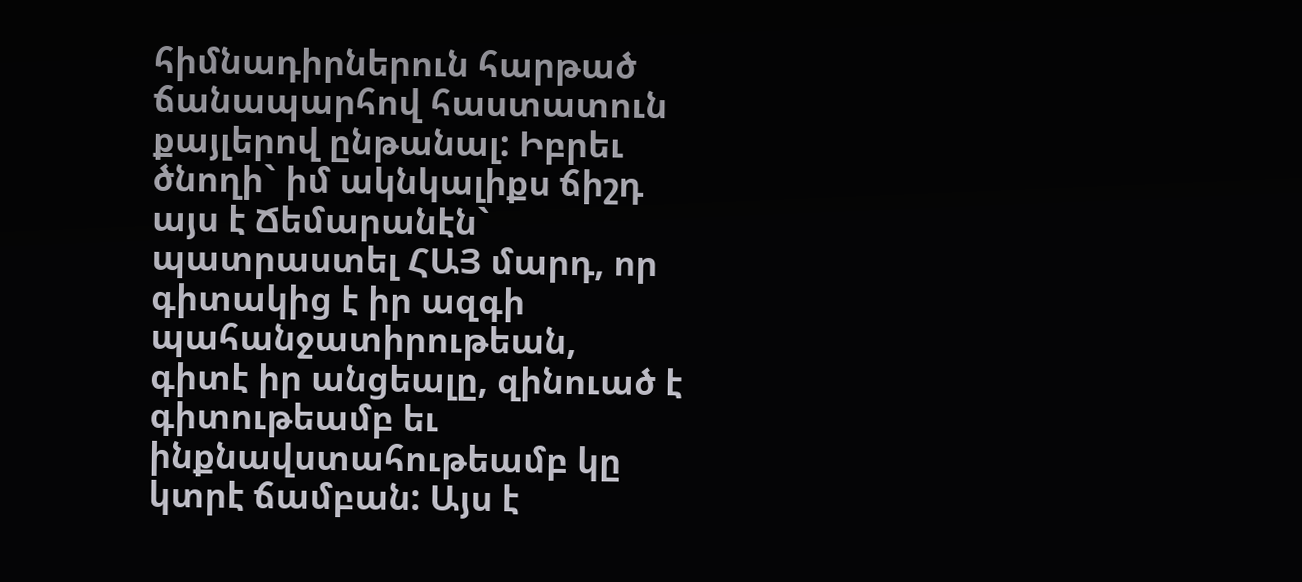հիմնադիրներուն հարթած ճանապարհով հաստատուն քայլերով ընթանալ: Իբրեւ ծնողի` իմ ակնկալիքս ճիշդ այս է Ճեմարանէն` պատրաստել ՀԱՅ մարդ, որ գիտակից է իր ազգի պահանջատիրութեան, գիտէ իր անցեալը, զինուած է գիտութեամբ եւ ինքնավստահութեամբ կը կտրէ ճամբան: Այս է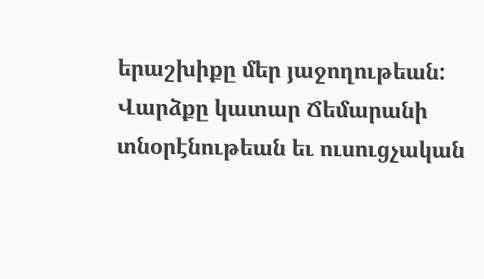երաշխիքը մեր յաջողութեան: Վարձքը կատար Ճեմարանի տնօրէնութեան եւ ուսուցչական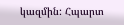կազմին: Հպարտ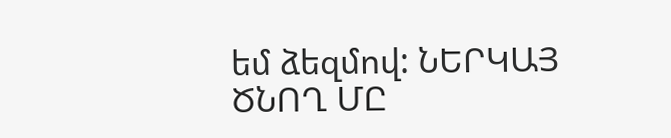եմ ձեզմով: ՆԵՐԿԱՅ ԾՆՈՂ ՄԸ